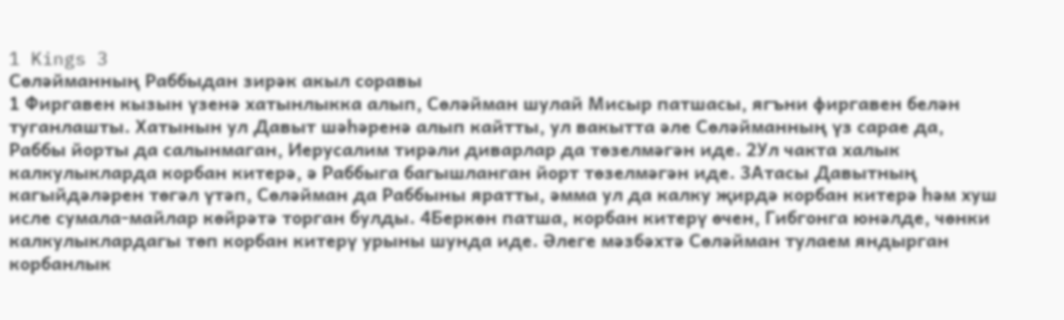1 Kings 3
Сөләйманның Раббыдан зирәк акыл соравы
1 Фиргавен кызын үзенә хатынлыкка алып, Сөләйман шулай Мисыр патшасы, ягъни фиргавен белән туганлашты. Хатынын ул Давыт шәһәренә алып кайтты, ул вакытта әле Сөләйманның үз сарае да, Раббы йорты да салынмаган, Иерусалим тирәли диварлар да төзелмәгән иде. 2Ул чакта халык калкулыкларда корбан китерә, ә Раббыга багышланган йорт төзелмәгән иде. 3Атасы Давытның кагыйдәләрен төгәл үтәп, Сөләйман да Раббыны яратты, әмма ул да калку җирдә корбан китерә һәм хуш исле сумала-майлар көйрәтә торган булды. 4Беркөн патша, корбан китерү өчен, Гибгонга юнәлде, чөнки калкулыклардагы төп корбан китерү урыны шунда иде. Әлеге мәзбәхтә Сөләйман тулаем яндырган корбанлык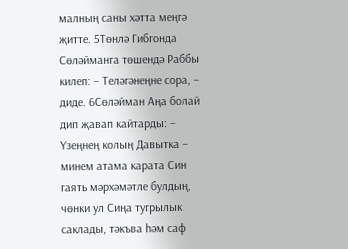малның саны хәтта меңгә җитте. 5Төнлә Гибгонда Сөләйманга төшендә Раббы килеп: – Теләгәнеңне сора, – диде. 6Сөләйман Аңа болай дип җавап кайтарды: – Үзеңнең колың Давытка – минем атама карата Син гаять мәрхәмәтле булдың, чөнки ул Сиңа тугрылык саклады, тәкъва һәм саф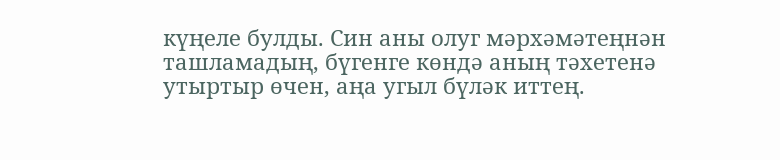күңеле булды. Син аны олуг мәрхәмәтеңнән ташламадың, бүгенге көндә аның тәхетенә утыртыр өчен, аңа угыл бүләк иттең.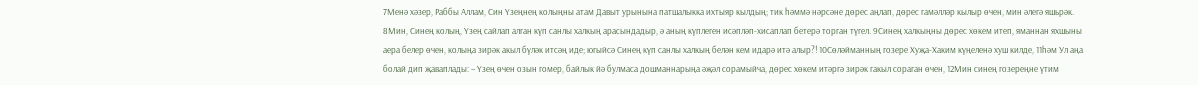7Менә хәзер, Раббы Аллам, Син Үзеңнең колыңны атам Давыт урынына патшалыкка ихтыяр кылдың; тик һәммә нәрсәне дөрес аңлап, дөрес гамәлләр кылыр өчен, мин әлегә яшьрәк. 8Мин, Синең колың, Үзең сайлап алган күп санлы халкың арасындадыр, ә аның күплеген исәпләп-хисаплап бетерә торган түгел. 9Синең халкыңны дөрес хөкем итеп, яманнан яхшыны аера белер өчен, колыңа зирәк акыл бүләк итсәң иде; югыйсә Синең күп санлы халкың белән кем идарә итә алыр?! 10Сөләйманның гозере Хуҗа-Хаким күңеленә хуш килде, 11һәм Ул аңа болай дип җаваплады: – Үзең өчен озын гомер, байлык йә булмаса дошманнарыңа әҗәл сорамыйча, дөрес хөкем итәргә зирәк гакыл сораган өчен, 12Мин синең гозереңне үтим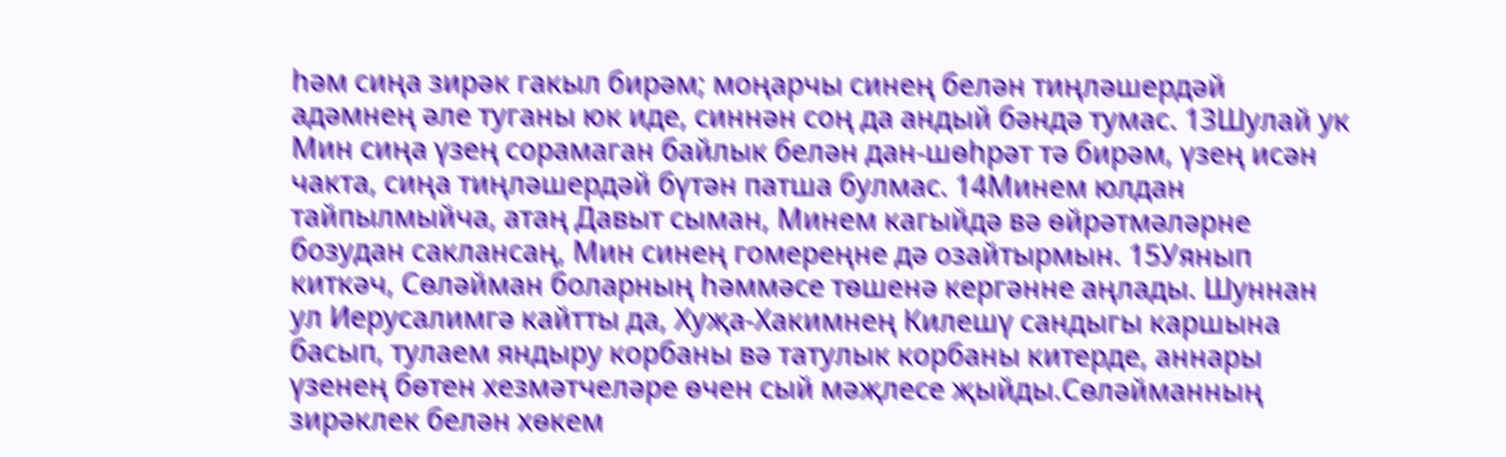һәм сиңа зирәк гакыл бирәм; моңарчы синең белән тиңләшердәй адәмнең әле туганы юк иде, синнән соң да андый бәндә тумас. 13Шулай ук Мин сиңа үзең сорамаган байлык белән дан-шөһрәт тә бирәм, үзең исән чакта, сиңа тиңләшердәй бүтән патша булмас. 14Минем юлдан тайпылмыйча, атаң Давыт сыман, Минем кагыйдә вә өйрәтмәләрне бозудан саклансаң, Мин синең гомереңне дә озайтырмын. 15Уянып киткәч, Сөләйман боларның һәммәсе төшенә кергәнне аңлады. Шуннан ул Иерусалимгә кайтты да, Хуҗа-Хакимнең Килешү сандыгы каршына басып, тулаем яндыру корбаны вә татулык корбаны китерде, аннары үзенең бөтен хезмәтчеләре өчен сый мәҗлесе җыйды.Сөләйманның зирәклек белән хөкем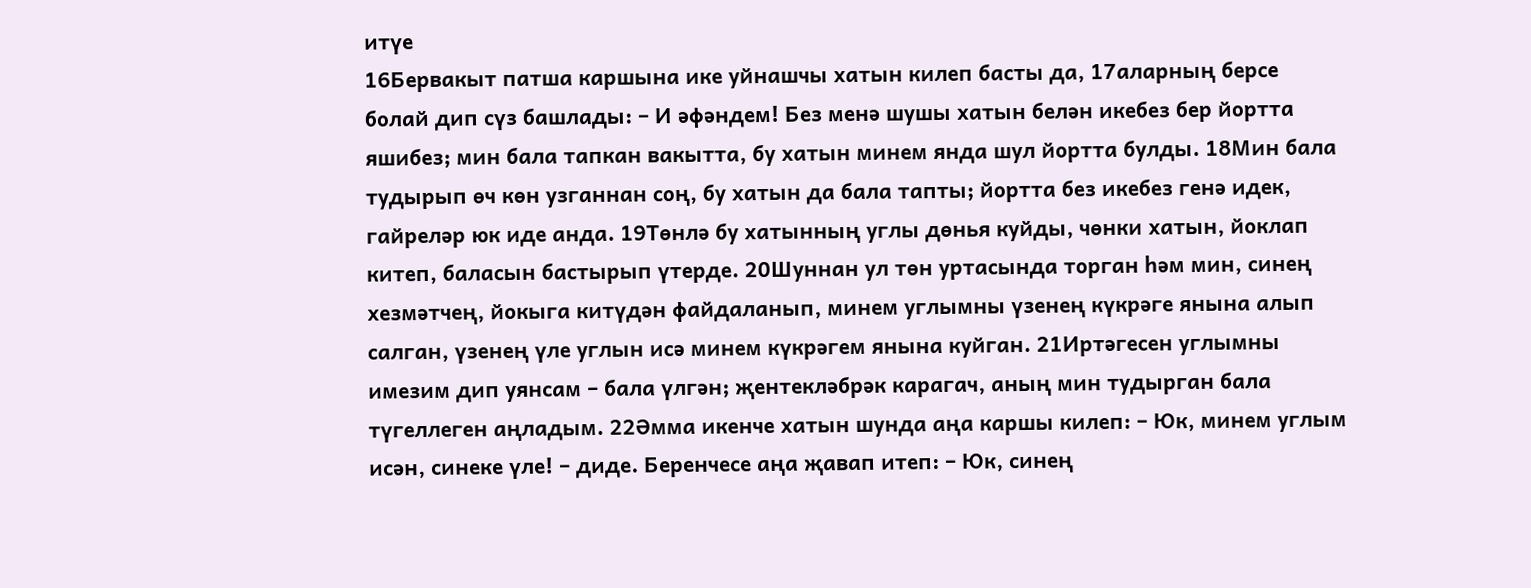итүе
16Бервакыт патша каршына ике уйнашчы хатын килеп басты да, 17аларның берсе болай дип сүз башлады: – И әфәндем! Без менә шушы хатын белән икебез бер йортта яшибез; мин бала тапкан вакытта, бу хатын минем янда шул йортта булды. 18Мин бала тудырып өч көн узганнан соң, бу хатын да бала тапты; йортта без икебез генә идек, гайреләр юк иде анда. 19Төнлә бу хатынның углы дөнья куйды, чөнки хатын, йоклап китеп, баласын бастырып үтерде. 20Шуннан ул төн уртасында торган һәм мин, синең хезмәтчең, йокыга китүдән файдаланып, минем углымны үзенең күкрәге янына алып салган, үзенең үле углын исә минем күкрәгем янына куйган. 21Иртәгесен углымны имезим дип уянсам – бала үлгән; җентекләбрәк карагач, аның мин тудырган бала түгеллеген аңладым. 22Әмма икенче хатын шунда аңа каршы килеп: – Юк, минем углым исән, синеке үле! – диде. Беренчесе аңа җавап итеп: – Юк, синең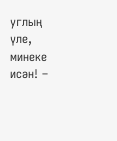углың үле, минеке исән! –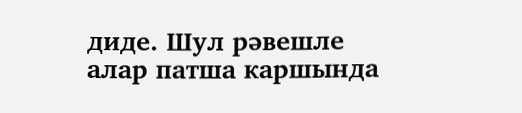диде. Шул рәвешле алар патша каршында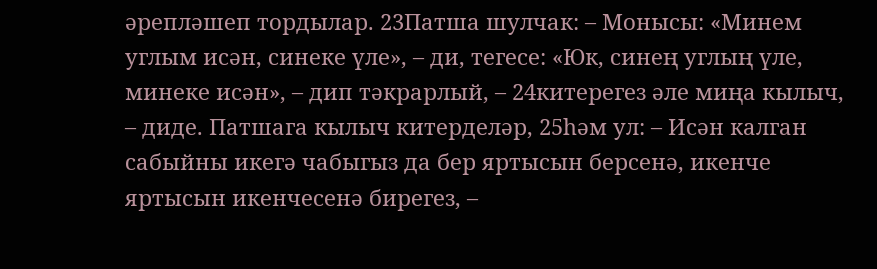әрепләшеп тордылар. 23Патша шулчак: – Монысы: «Минем углым исән, синеке үле», – ди, тегесе: «Юк, синең углың үле, минеке исән», – дип тәкрарлый, – 24китерегез әле миңа кылыч, – диде. Патшага кылыч китерделәр, 25һәм ул: – Исән калган сабыйны икегә чабыгыз да бер яртысын берсенә, икенче яртысын икенчесенә бирегез, –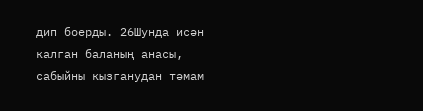дип боерды. 26Шунда исән калган баланың анасы, сабыйны кызганудан тәмам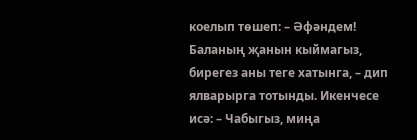коелып төшеп: – Әфәндем! Баланың җанын кыймагыз, бирегез аны теге хатынга, – дип ялварырга тотынды. Икенчесе исә: – Чабыгыз, миңа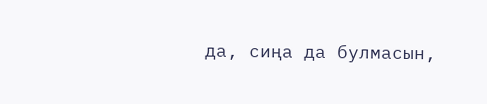да, сиңа да булмасын,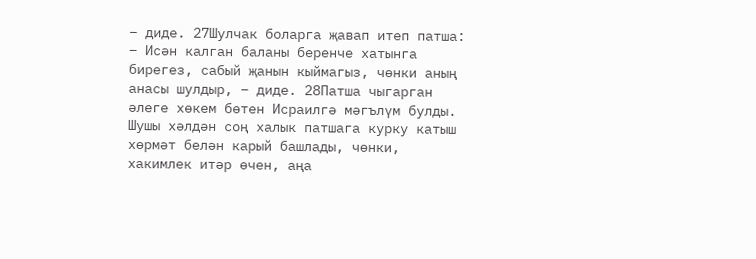– диде. 27Шулчак боларга җавап итеп патша: – Исән калган баланы беренче хатынга бирегез, сабый җанын кыймагыз, чөнки аның анасы шулдыр, – диде. 28Патша чыгарган әлеге хөкем бөтен Исраилгә мәгълүм булды. Шушы хәлдән соң халык патшага курку катыш хөрмәт белән карый башлады, чөнки, хакимлек итәр өчен, аңа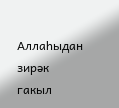Аллаһыдан зирәк гакыл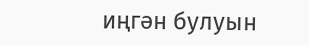иңгән булуын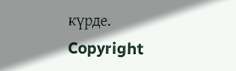күрде.
Copyright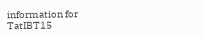information for
TatIBT15